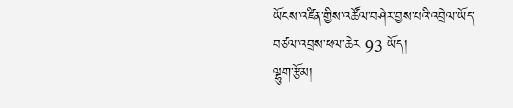ཡོངས་འཛིན་གྱིས་འཚོལ་བཤེར་བྱས་པའི་འབྲེལ་ཡོད་བཙལ་འབྲས་ཕལ་ཆེར 93 ཡོད།
ལྷུག་རྩོམ།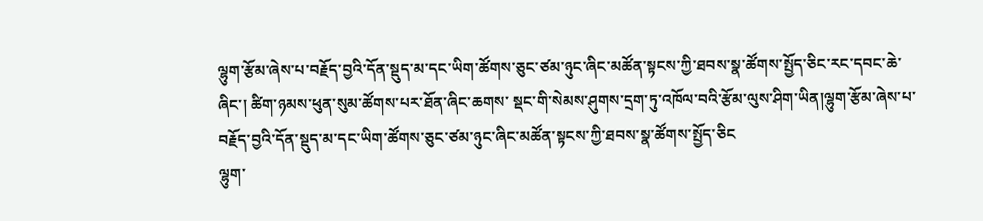ལྷུག་རྩོམ་ཞེས་པ་བརྗོད་བྱའི་དོན་སྡུད་མ་དང་ཡིག་ཚོགས་ཅུང་ཙམ་ཉུང་ཞིང་མཚོན་སྟངས་ཀྱི་ཐབས་སྣ་ཚོགས་སྤྱོད་ཅིང་རང་དབང་ཆེ་ཞིང་། ཚིག་ཉམས་ཕུན་སུམ་ཚོགས་པར་ཐོན་ཞིང་ཆགས་ སྡང་གི་སེམས་ཤུགས་དྲག་ཏུ་འཁོལ་བའི་རྩོམ་ལུས་ཤིག་ཡིན།ལྷུག་རྩོམ་ཞེས་པ་བརྗོད་བྱའི་དོན་སྡུད་མ་དང་ཡིག་ཚོགས་ཅུང་ཙམ་ཉུང་ཞིང་མཚོན་སྟངས་ཀྱི་ཐབས་སྣ་ཚོགས་སྤྱོད་ཅིང
ལྷུག་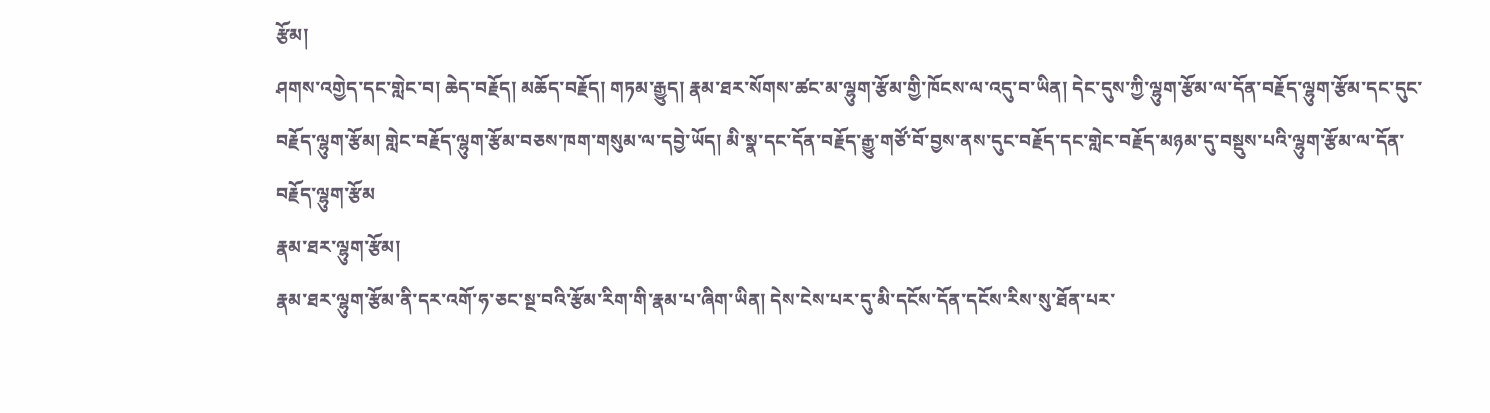རྩོམ།
ཤགས་འགྱེད་དང་གླེང་བ། ཆེད་བརྗོད། མཆོད་བརྗོད། གཏམ་རྒྱུད། རྣམ་ཐར་སོགས་ཚང་མ་ལྷུག་རྩོམ་གྱི་ཁོངས་ལ་འདུ་བ་ཡིན། དེང་དུས་ཀྱི་ལྷུག་རྩོམ་ལ་དོན་བརྗོད་ལྷུག་རྩོམ་དང་དུང་བརྗོད་ལྷུག་རྩོམ། གླེང་བརྗོད་ལྷུག་རྩོམ་བཅས་ཁག་གསུམ་ལ་དབྱེ་ཡོད། མི་སྣ་དང་དོན་བརྗོད་རྒྱུ་གཙོ་བོ་བྱས་ནས་དུང་བརྗོད་དང་གླེང་བརྗོད་མཉམ་དུ་བསྡུས་པའི་ལྷུག་རྩོམ་ལ་དོན་བརྗོད་ལྷུག་རྩོམ
རྣམ་ཐར་ལྷུག་རྩོམ།
རྣམ་ཐར་ལྷུག་རྩོམ་ནི་དར་འགོ་ཧ་ཅང་སྔ་བའི་རྩོམ་རིག་གི་རྣམ་པ་ཞིག་ཡིན། དེས་ངེས་པར་དུ་མི་དངོས་དོན་དངོས་རིས་སུ་ཐོན་པར་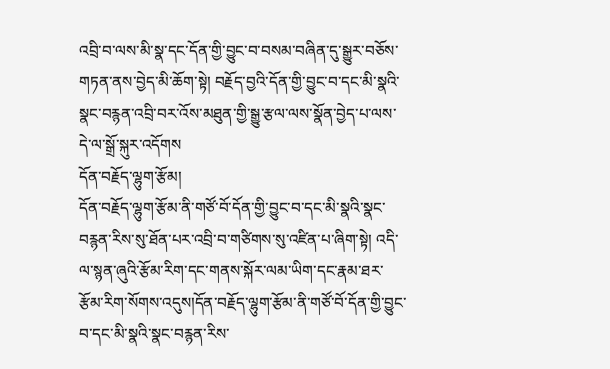འབྲི་བ་ལས་མི་སྣ་དང་དོན་གྱི་བྱུང་བ་བསམ་བཞིན་དུ་སྒྱུར་བཅོས་གཏན་ནས་བྱེད་མི་ཆོག་སྟེ། བརྗོད་བྱའི་དོན་གྱི་བྱུང་བ་དང་མི་སྣའི་སྣང་བརྙན་འབྲི་བར་འོས་མཐུན་གྱི་སྒྱུ་རྩལ་ལས་སྣོན་བྱེད་པ་ལས་དེ་ལ་སྒྲོ་སྐུར་འདོགས
དོན་བརྗོད་ལྷུག་རྩོམ།
དོན་བརྗོད་ལྷུག་རྩོམ་ནི་གཙོ་བོ་དོན་གྱི་བྱུང་བ་དང་མི་སྣའི་སྣང་བརྙན་རིས་སུ་ཐོན་པར་འབྲི་བ་གཙིགས་སུ་འཛིན་པ་ཞིག་སྟེ། འདི་ལ་སྙན་ཞུའི་རྩོམ་རིག་དང་གནས་སྐོར་ལམ་ཡིག་དང་རྣམ་ཐར་རྩོམ་རིག་སོགས་འདུས།དོན་བརྗོད་ལྷུག་རྩོམ་ནི་གཙོ་བོ་དོན་གྱི་བྱུང་བ་དང་མི་སྣའི་སྣང་བརྙན་རིས་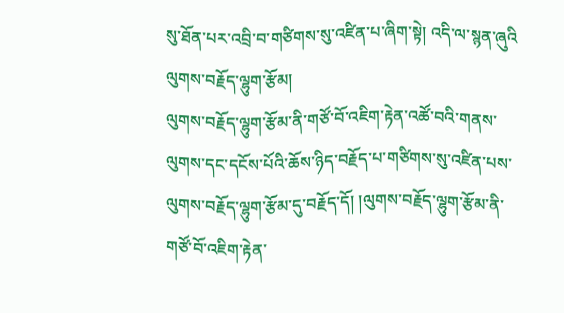སུ་ཐོན་པར་འབྲི་བ་གཙིགས་སུ་འཛིན་པ་ཞིག་སྟེ། འདི་ལ་སྙན་ཞུའི
ལུགས་བརྗོད་ལྷུག་རྩོམ།
ལུགས་བརྗོད་ལྷུག་རྩོམ་ནི་གཙོ་བོ་འཇིག་རྟེན་འཚོ་བའི་གནས་ལུགས་དང་དངོས་པོའི་ཆོས་ཉིད་བརྗོད་པ་གཙིགས་སུ་འཛིན་པས་ལུགས་བརྗོད་ལྷུག་རྩོམ་དུ་བརྗོད་དོ། །ལུགས་བརྗོད་ལྷུག་རྩོམ་ནི་གཙོ་བོ་འཇིག་རྟེན་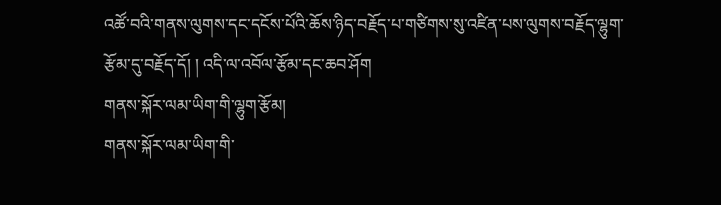འཚོ་བའི་གནས་ལུགས་དང་དངོས་པོའི་ཆོས་ཉིད་བརྗོད་པ་གཙིགས་སུ་འཛིན་པས་ལུགས་བརྗོད་ལྷུག་རྩོམ་དུ་བརྗོད་དོ། ། འདི་ལ་འབོལ་རྩོམ་དང་ཆབ་ཤོག
གནས་སྐོར་ལམ་ཡིག་གི་ལྷུག་རྩོམ།
གནས་སྐོར་ལམ་ཡིག་གི་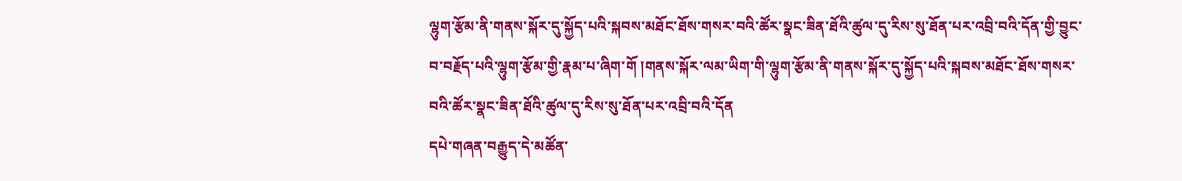ལྷུག་རྩོམ་ནི་གནས་སྐོར་དུ་སྐྱོད་པའི་སྐབས་མཐོང་ཐོས་གསར་བའི་ཚོར་སྣང་ཟིན་ཐོའི་ཚུལ་དུ་རིས་སུ་ཐོན་པར་འབྲི་བའི་དོན་གྱི་བྱུང་བ་བརྗོད་པའི་ལྷུག་རྩོམ་གྱི་རྣམ་པ་ཞིག་གོ །གནས་སྐོར་ལམ་ཡིག་གི་ལྷུག་རྩོམ་ནི་གནས་སྐོར་དུ་སྐྱོད་པའི་སྐབས་མཐོང་ཐོས་གསར་བའི་ཚོར་སྣང་ཟིན་ཐོའི་ཚུལ་དུ་རིས་སུ་ཐོན་པར་འབྲི་བའི་དོན
དཔེ་གཞན་བརྒྱུད་དེ་མཚོན་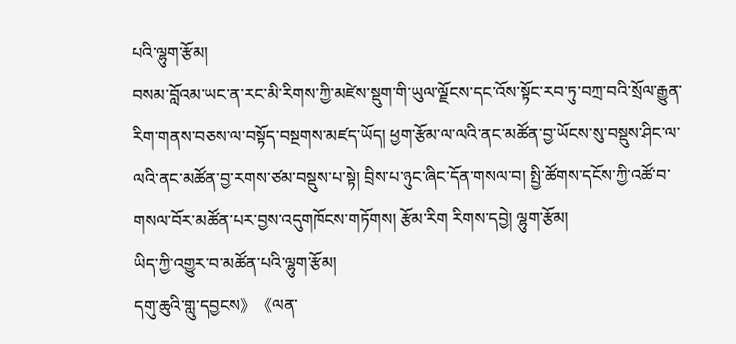པའི་ལྷུག་རྩོམ།
བསམ་བློའམ་ཡང་ན་རང་མི་རིགས་ཀྱི་མཛེས་སྡུག་གི་ཡུལ་ལྗོངས་དང་འོས་སྟོང་རབ་ཏུ་བཀྲ་བའི་སྲོལ་རྒྱུན་རིག་གནས་བཅས་ལ་བསྟོད་བསྔགས་མཛད་ཡོད། ཕྱག་རྩོམ་ལ་ལའི་ནང་མཚོན་བྱ་ཡོངས་སུ་བསྡུས་ཤིང་ལ་ལའི་ནང་མཚོན་བྱ་རགས་ཙམ་བསྡུས་པ་སྟེ། བྲིས་པ་ཉུང་ཞིང་དོན་གསལ་བ། སྤྱི་ཚོགས་དངོས་ཀྱི་འཚོ་བ་གསལ་བོར་མཚོན་པར་བྱས་འདུགཁོངས་གཏོགས། རྩོམ་རིག རིགས་དབྱེ། ལྷུག་རྩོམ།
ཡིད་ཀྱི་འགྱུར་བ་མཚོན་པའི་ལྷུག་རྩོམ།
དགུ་ཆུའི་གླུ་དབྱངས》《ལན་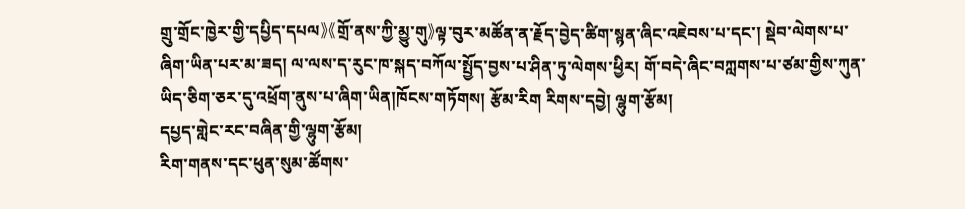གྲུ་གྲོང་ཁྱེར་གྱི་དཔྱིད་དཔལ》《གྲོ་ནས་ཀྱི་མྱུ་གུ》ལྟ་བུར་མཚོན་ན་རྗོད་བྱེད་ཚིག་སྙན་ཞིང་འཇེབས་པ་དང་། སྡེབ་ལེགས་པ་ཞིག་ཡིན་པར་མ་ཟད། ལ་ལས་ད་རུང་ཁ་སྐད་བཀོལ་སྤྱོད་བྱས་པ་ཤིན་ཏུ་ལེགས་ཕྱིར། གོ་བདེ་ཞིང་བཀླགས་པ་ཙམ་གྱིས་ཀུན་ཡིད་ཅིག་ཅར་དུ་འཕྲོག་ནུས་པ་ཞིག་ཡིན།ཁོངས་གཏོགས། རྩོམ་རིག རིགས་དབྱེ། ལྷུག་རྩོམ།
དཔྱད་གླེང་རང་བཞིན་གྱི་ལྷུག་རྩོམ།
རིག་གནས་དང་ཕུན་སུམ་ཚོགས་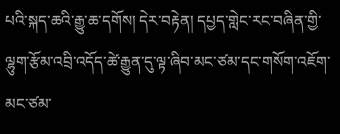པའི་སྐད་ཆའི་རྒྱུ་ཆ་དགོས། དེར་བརྟེན། དཔྱད་གླེང་རང་བཞིན་གྱི་ལྷུག་རྩོམ་འབྲི་འདོད་ཚེ་རྒྱུན་དུ་ལྟ་ཞིབ་མང་ཙམ་དང་གསོག་འཇོག་མང་ཙམ་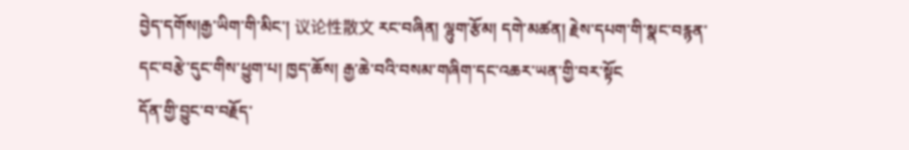བྱེད་དགོས།རྒྱ་ཡིག་གི་མིང་། 议论性散文 རང་བཞིན། ལྷུག་རྩོམ། དགེ་མཚན། རྗེས་དཔག་གི་སྣང་བརྙན་དང་བརྩེ་དུང་གིས་ཕྱུག་པ། ཁྱད་ཆོས། རྒྱ་ཆེ་བའི་བསམ་གཞིག་དང་འཆར་ཡན་གྱི་བར་སྟོང
དོན་གྱི་བྱུང་བ་བརྗོད་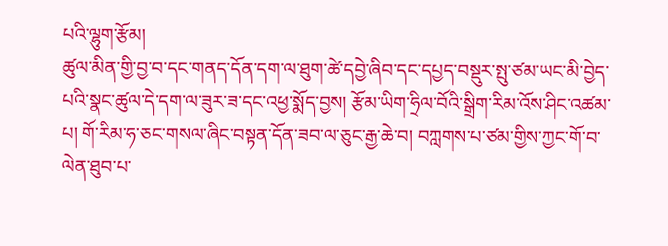པའི་ལྷུག་རྩོམ།
ཚུལ་མིན་གྱི་བྱ་བ་དང་གནད་དོན་དག་ལ་ཐུག་ཚེ་དབྱེ་ཞིབ་དང་དཔྱད་བསྡུར་སྤུ་ཙམ་ཡང་མི་བྱེད་པའི་སྣང་ཚུལ་དེ་དག་ལ་ཟུར་ཟ་དང་འཕྱ་སྨོད་བྱས། རྩོམ་ཡིག་ཧྲིལ་བོའི་སྒྲིག་རིམ་འོས་ཤིང་འཚམ་པ། གོ་རིམ་ཧ་ཅང་གསལ་ཞིང་བསྟན་དོན་ཟབ་ལ་ཅུང་རྒྱ་ཆེ་བ། བཀླགས་པ་ཙམ་གྱིས་ཀྱང་གོ་བ་ལེན་ཐུབ་པ་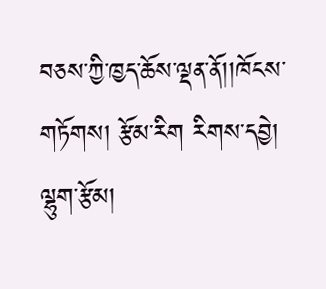བཅས་ཀྱི་ཁྱད་ཆོས་ལྡན་ནོ།།ཁོངས་གཏོགས། རྩོམ་རིག རིགས་དབྱེ། ལྷུག་རྩོམ།